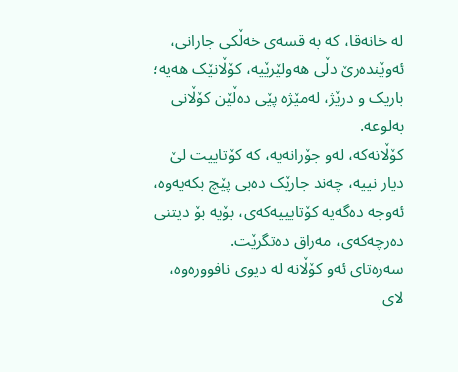لە خانەقا، کە بە قسەی خەڵكی جارانی، ئەوێندەرێ دڵی هەولێرێیە، کۆڵانێک هەیە؛ باریک و درێژ، لەمێژە پێی دەڵێن كۆڵانی بەلوعە.
کۆڵانەکە، لەو جۆرانەیە، کە کۆتاییت لێ دیار نییە، چەند جارێک دەبی پێچ بکەیەوە، ئەوجە دەگەیە کۆتایییەكەی، بۆیە بۆ دیتنی دەرچەکەی، مەراق دەتگرێت.
سەرەتای ئەو كۆڵانە لە دیوی نافوورەوە، لای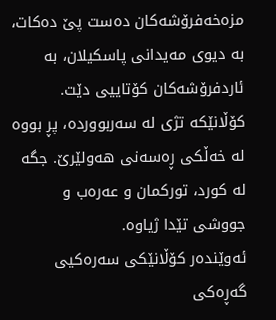مزەخەفرۆشەکان دەست پێ دەکات، بە دیوی مەیدانی پاسکیلان، بە ئاردفرۆشەکان کۆتاییی دێت.
کۆڵانێکە تژی لە سەربووردە، پڕ بووە لە خەڵکی ڕەسەنی هەولێرێ. جگە لە کورد، تورکمان و عەرەب و جووشی تێدا ژیاوە.
ئەوێندەر کۆڵانێکی سەرەکیی گەڕەکی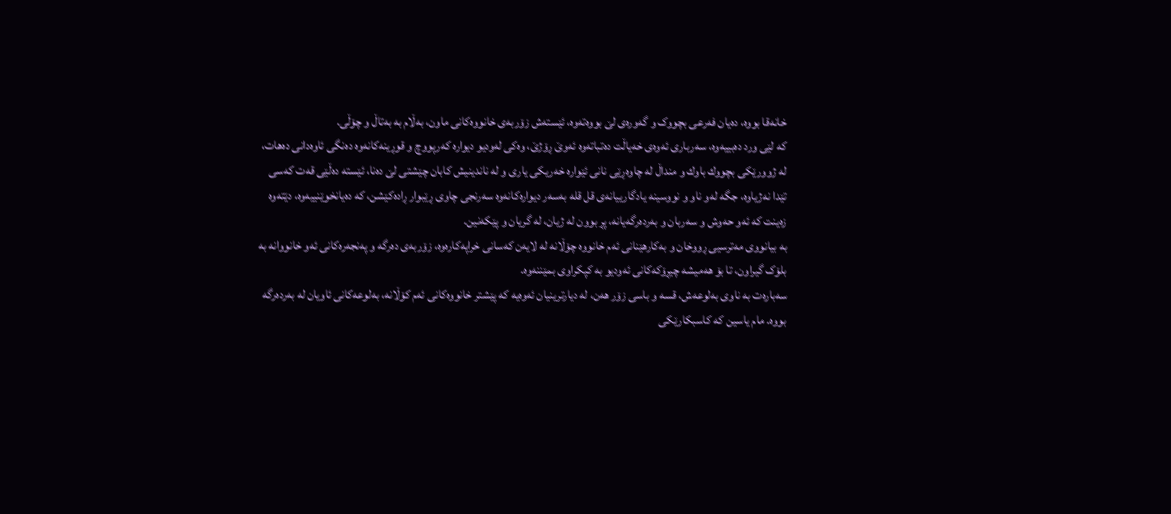خانەقا بووە، دەیان فەرعی بچووک و گەورەی لێ بووەتەوە، ئێستەش زۆربەی خانووەکانی ماون، بەڵام بە بەتاڵ و چۆڵی.
كە لێی ورد دەبییەوە، سەرباری ئەوەی خەیاڵت دەتباتەوە ئەوێ ڕۆژێ، وەكی لەودیو دیوارە كەرپووچ و قوڕینەكانەوە دەنگی ئاوەدانی دەهات، لە ژوورێكی بچووك باوك و منداڵ لە چاوەڕێی نانی ئێوارە خەریكی یاری و لە ناندینیش كابان چێشتی لێ دەنا، ئێستە دەڵێی قەت کەسی تێدا نەژیاوە، جگە لەو ناو و نووسینە یادگارییانەی قل قلە بەسەر دیوارەكانەوە سەرنجی چاوی ڕێبوار ڕادەكێشن، کە دەیانخوێنییەوە، دێتەوە زەینت كە ئەو حەوش و سەربان و بەردەرگەیانە، پڕ بوون لە ژیان، لە گریان و پێکەنین.
بە بیانووی مەترسیی ڕووخان و بەکارهێنانی ئەم خانووە چۆڵانە لە لایەن کەسانی خراپەكارەوە، زۆربەی دەرگە و پەنجەرەکانی ئەو خانووانە بە بلۆک گیراون، تا بۆ هەمیشە چیڕۆکەکانی ئەودیو بە كپكراوی بمێننەوە.
سەبارەت بە ناوی بەلوعەش، قسە و باسی زۆر هەن، لە دیارترینیان ئەوەیە کە پێشتر خانووەکانی ئەم کۆڵانە، بەلوعەکانی ئاویان لە بەردەرگە بووە. مام یاسین کە کاسبکارێکی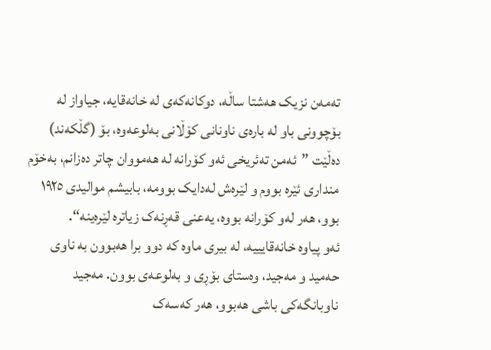تەمەن نزیک هەشتا ساڵە، دوکانەکەی لە خانەقایە، جیاواز لە بۆچوونی باو لە بارەی ناونانی کۆڵانی بەلوعەوە، بۆ (گڵکەند) دەڵێت ”ئەمن تەئریخی ئەو كۆرانە لە هەمووان چاتر دەزانم، بەخۆم منداری ئێرە بووم و لێرەش لەدایک بوومە، بابیشم موالیدی ١٩٢٥ بوو، هەر لەو کۆرانە بووە، یەعنی قەڕنەک زیاترە لێرەینە“.
ئەو پیاوە خانەقایییە، لە بیری ماوە كە دوو برا هەبوون بە ناوی حەمید و مەجید، وەستای بۆڕی و بەلوعەی بوون. مەجید ناوبانگەكی باشی هەبوو، هەر کەسەک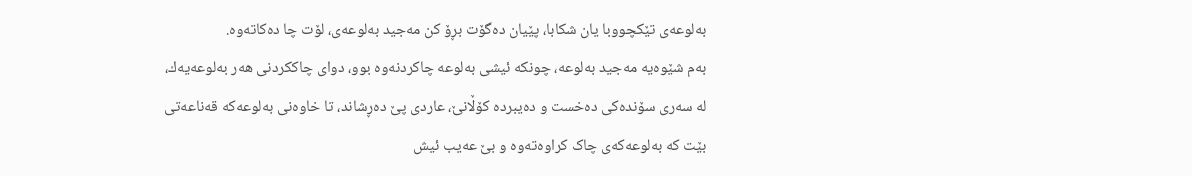بەلوعەی تێکچووبا یان شکابا، پێیان دەگۆت بڕۆ کن مەجید بەلوعەی، لۆت چا دەکاتەوە.
بەم شێوەیە مەجید بەلوعە، چونکە ئیشی بەلوعە چاکردنەوە بوو، دوای چاككردنی هەر بەلوعەیەك، لە سەری سۆندەکی دەخست و دەیبردە كۆڵانێ، عاردی پێ دەڕشاند، تا خاوەنی بەلوعەكە قەناعەتی بێت کە بەلوعەکەی چاک کراوەتەوە و بێ عەیب ئیش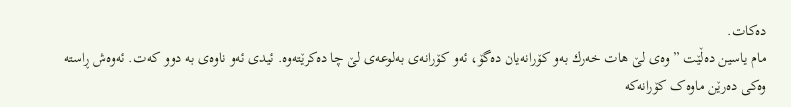دەكات.
مام یاسین دەڵێت ”وەی لێ هات خەرك بەو کۆرانەیان دەگۆ، ئەو کۆرانەی بەلوعەی لێ چا دەکرێتەوە. ئیدی ئەو ناوەی بە دوو کەت. ئەوەش ڕاستە وەكی دەرێن ماوەک کۆرانەكە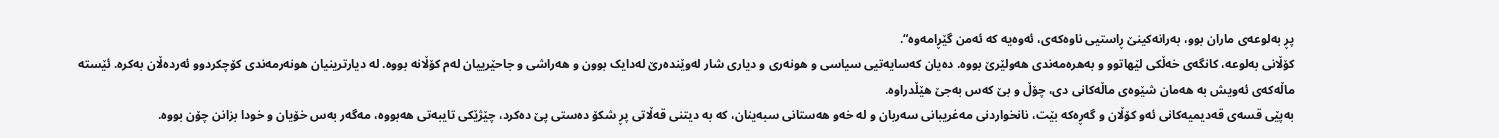پڕ بەلوعەی ماران بوو، بەرانەکینێ ڕاستیی ناوەکەی، ئەوەیە کە ئەمن گێڕامەوە“.
كۆڵانی بەلوعە، کانگەی خەڵکی لێهاتوو و بەهرەمەندی هەولێرێ بووە. دەیان کەسایەتیی سیاسی و هونەری و دیاری شار لەوێندەرێ لەدایک بوون و هەراشی و جاحێرییان لەم کۆڵانە بووە. لە دیارترینیان هونەرمەندی کۆچکردوو ئەردەڵان بەکرە. ئێستە ماڵەكەی ئەویش بە هەمان شێوەی ماڵەکانی دی، چۆڵ و بێ کەس بەجێ هێڵدراوە.
بەپێی قسەی قەدیمیەکانی ئەو کۆڵان و گەڕەکە بێت، نانخواردنی مەغریبانی سەربان و لە خەو هەستانی سبەینان، کە بە دیتنی قەڵاتی پڕ شكۆ دەستی پێ دەكرد، چێژێکی تایبەتی هەبووە، مەگەر بەس خۆیان و خودا بزانن چۆن بووە.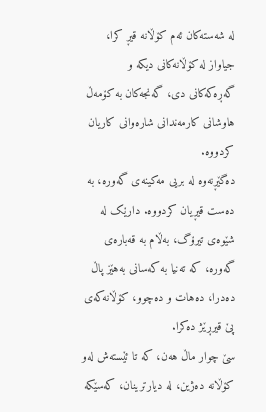لە شەستەکان ئەم کۆڵانە قیڕ كرا، جیاواز لە کۆڵانەکانی دیكە و گەڕەکەکانی دی، گەنجەکان بە کۆمەڵ هاوشانی کارمەندانی شارەوانی کاریان کردووە.
دەگێڕنەوە لە بریی مەكینەی گەورە، بە دەست قیڕیان کردووە. دارێک لە شێوەی تیرۆگ، بەڵام بە قەبارەی گەورە، کە تەنیا بە کەسانی بەهێز پاڵ دەدرا، دەهات و دەچوو، كۆڵانەكەی پێ قیرڕێژ دەكرا.
سێ چوار ماڵ هەن، کە تا ئێستەش لەو کۆڵانە دەژین، لە دیارترینان، کەسێکە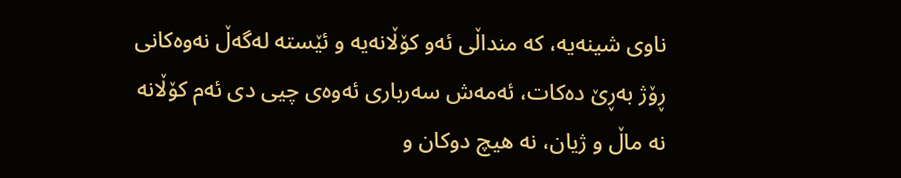ناوی شینەیە، کە منداڵی ئەو کۆڵانەیە و ئێستە لەگەڵ نەوەکانی ڕۆژ بەڕێ دەکات، ئەمەش سەرباری ئەوەی چیی دی ئەم کۆڵانە نە ماڵ و ژیان، نە هیچ دوکان و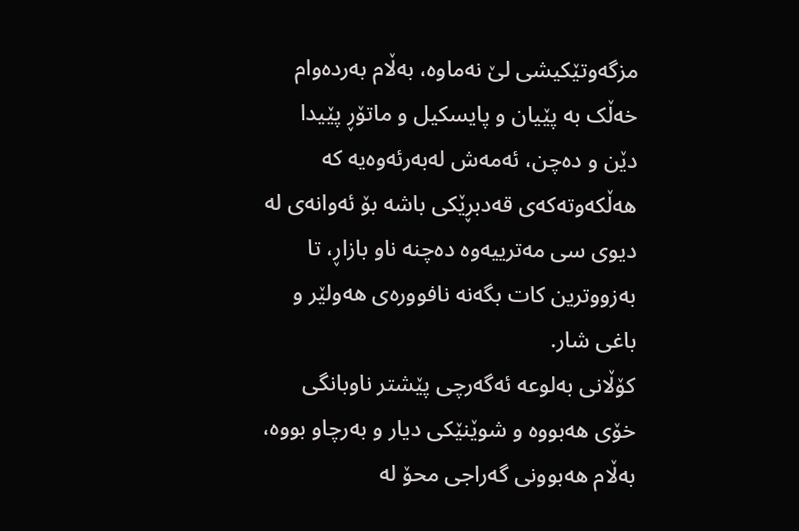مزگەوتێکیشی لێ نەماوە، بەڵام بەردەوام خەڵک بە پێیان و پایسکیل و ماتۆڕ پێیدا دێن و دەچن، ئەمەش لەبەرئەوەیە كە هەڵکەوتەكەی قەدبڕێکی باشە بۆ ئەوانەی لە دیوی سی مەترییەوە دەچنە ناو بازاڕ، تا بەزووترین کات بگەنە نافوورەی هەولێر و باغی شار.
کۆڵانی بەلوعە ئەگەرچی پێشتر ناوبانگی خۆی هەبووە و شوێنێکی دیار و بەرچاو بووە، بەڵام هەبوونی گەراجی محۆ لە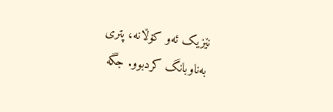نێزیک ئەو کۆڵانە، پتری بەناوبانگ کردبوو. جگە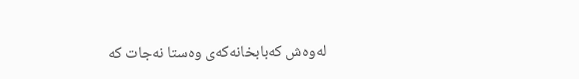لەوەش کەبابخانەکەی وەستا نەجات کە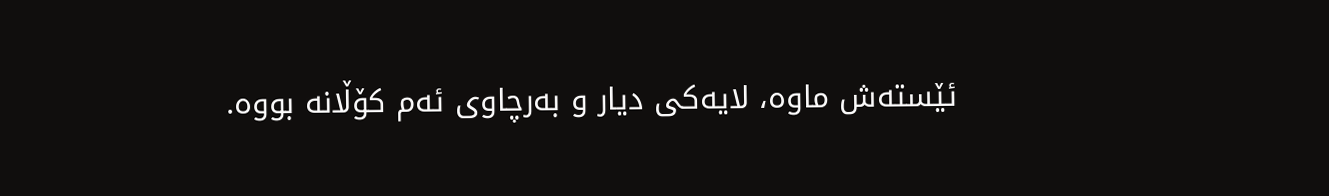ئێستەش ماوە، لایەکی دیار و بەرچاوی ئەم کۆڵانە بووە.